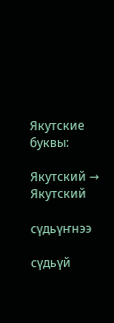Якутские буквы:

Якутский → Якутский

сүдьүҥнээ

сүдьүй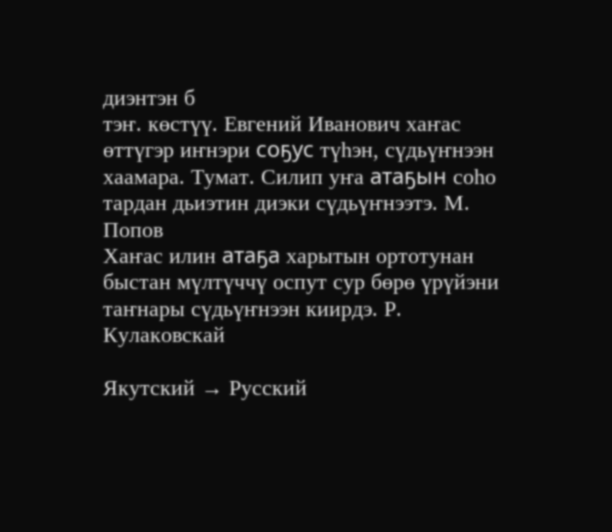диэнтэн б
тэҥ. көстүү. Евгений Иванович хаҥас өттүгэр иҥнэри соҕус түһэн, сүдьүҥнээн хаамара. Тумат. Силип уҥа атаҕын соһо тардан дьиэтин диэки сүдьүҥнээтэ. М. Попов
Хаҥас илин атаҕа харытын ортотунан быстан мүлтүччү оспут сур бөрө үрүйэни таҥнары сүдьүҥнээн киирдэ. Р. Кулаковскай

Якутский → Русский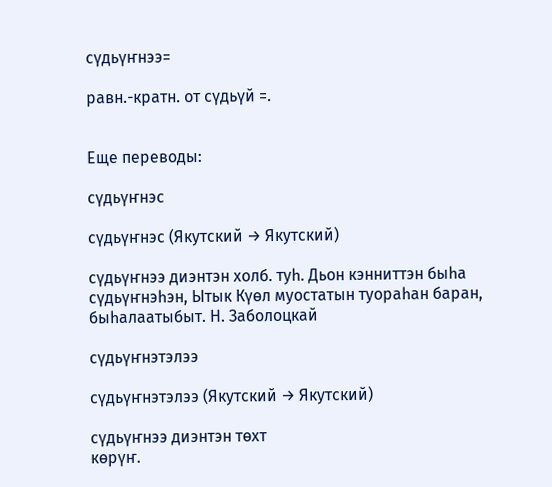сүдьүҥнээ=

равн.-кратн. от сүдьүй =.


Еще переводы:

сүдьүҥнэс

сүдьүҥнэс (Якутский → Якутский)

сүдьүҥнээ диэнтэн холб. туһ. Дьон кэнниттэн быһа сүдьүҥнэһэн, Ытык Күөл муостатын туораһан баран, быһалаатыбыт. Н. Заболоцкай

сүдьүҥнэтэлээ

сүдьүҥнэтэлээ (Якутский → Якутский)

сүдьүҥнээ диэнтэн төхт
көрүҥ.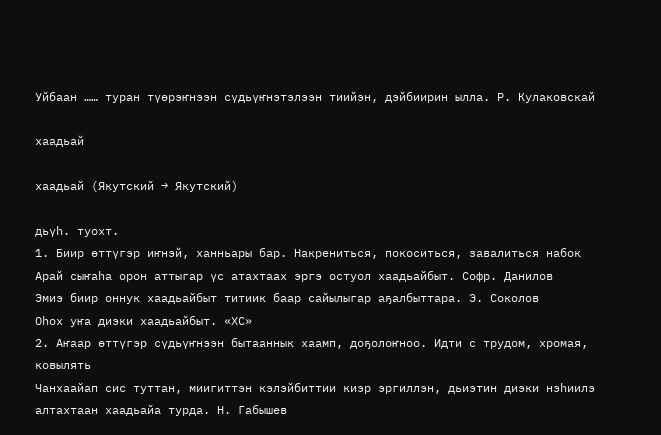Уйбаан …… туран түөрэҥнээн сүдьүҥнэтэлээн тиийэн, дэйбиирин ылла. Р. Кулаковскай

хаадьай

хаадьай (Якутский → Якутский)

дьүһ. туохт.
1. Биир өттүгэр иҥнэй, ханньары бар. Накрениться, покоситься, завалиться набок
Арай сыҥаһа орон аттыгар үс атахтаах эргэ остуол хаадьайбыт. Софр. Данилов
Эмиэ биир оннук хаадьайбыт титиик баар сайылыгар аҕалбыттара. Э. Соколов
Оһох уҥа диэки хаадьайбыт. «ХС»
2. Аҥаар өттүгэр сүдьүҥнээн бытааннык хаамп, доҕолоҥноо. Идти с трудом, хромая, ковылять
Чанхаайап сис туттан, миигиттэн кэлэйбиттии киэр эргиллэн, дьиэтин диэки нэһиилэ алтахтаан хаадьайа турда. Н. Габышев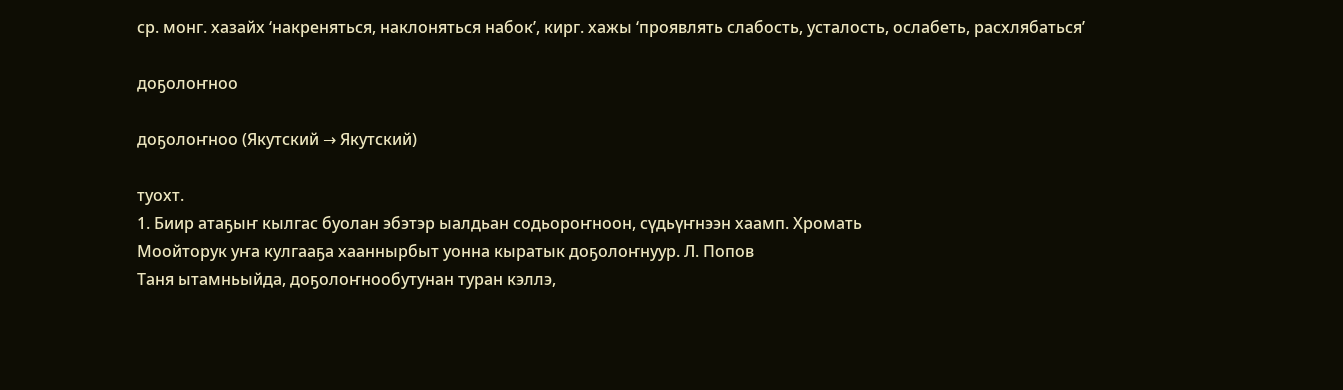ср. монг. хазайх ‘накреняться, наклоняться набок’, кирг. хажы ‘проявлять слабость, усталость, ослабеть, расхлябаться’

доҕолоҥноо

доҕолоҥноо (Якутский → Якутский)

туохт.
1. Биир атаҕыҥ кылгас буолан эбэтэр ыалдьан содьороҥноон, сүдьүҥнээн хаамп. Хромать
Моойторук уҥа кулгааҕа хааннырбыт уонна кыратык доҕолоҥнуур. Л. Попов
Таня ытамньыйда, доҕолоҥнообутунан туран кэллэ,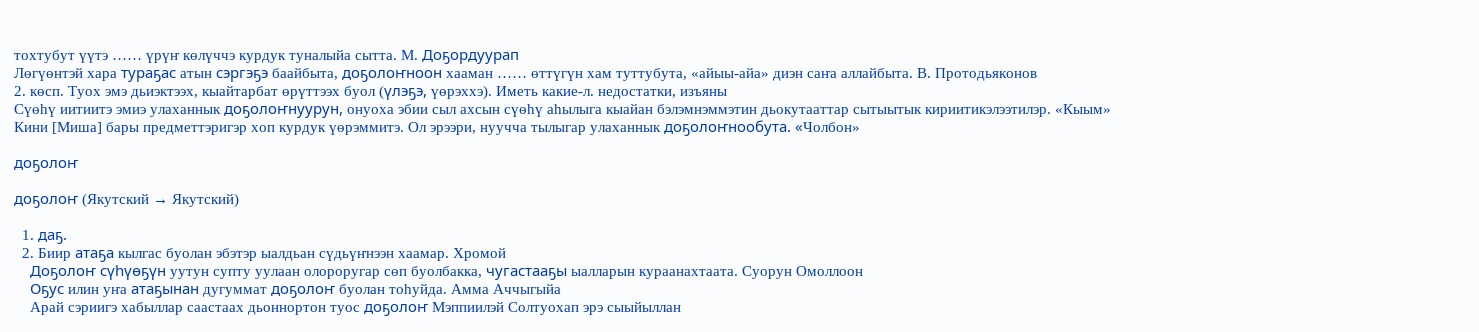тохтубут үүтэ …… үрүҥ көлүччэ курдук туналыйа сытта. М. Доҕордуурап
Лөгүөнтэй хара тураҕас атын сэргэҕэ баайбыта, доҕолоҥноон хааман …… өттүгүн хам туттубута, «айыы-айа» диэн саҥа аллайбыта. В. Протодьяконов
2. көсп. Туох эмэ дьиэктээх, кыайтарбат өрүттээх буол (үлэҕэ, үөрэххэ). Иметь какие-л. недостатки, изъяны
Сүөһү иитиитэ эмиэ улаханнык доҕолоҥнуурун, онуоха эбии сыл ахсын сүөһү аһылыга кыайан бэлэмнэммэтин дьокутааттар сытыытык кириитикэлээтилэр. «Кыым»
Кини [Миша] бары предметтэригэр хоп курдук үөрэммитэ. Ол эрээри, нуучча тылыгар улаханнык доҕолоҥнообута. «Чолбон»

доҕолоҥ

доҕолоҥ (Якутский → Якутский)

  1. даҕ.
  2. Биир атаҕа кылгас буолан эбэтэр ыалдьан сүдьүҥнээн хаамар. Хромой
    Доҕолоҥ сүһүөҕүн уутун супту уулаан олороругар сөп буолбакка, чугастааҕы ыалларын кураанахтаата. Суорун Омоллоон
    Оҕус илин уҥа атаҕынан дугуммат доҕолоҥ буолан тоһуйда. Амма Аччыгыйа
    Арай сэриигэ хабыллар саастаах дьоннортон туос доҕолоҥ Мэппиилэй Солтуохап эрэ сыыйыллан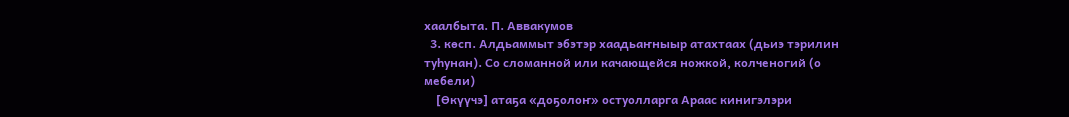хаалбыта. П. Аввакумов
  3. көсп. Алдьаммыт эбэтэр хаадьаҥныыр атахтаах (дьиэ тэрилин туһунан). Со сломанной или качающейся ножкой, колченогий (о мебели)
    [Өкүүчэ] атаҕа «доҕолоҥ» остуолларга Араас кинигэлэри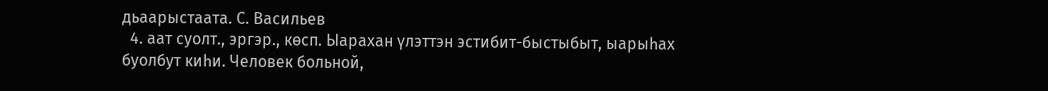дьаарыстаата. С. Васильев
  4. аат суолт., эргэр., көсп. Ыарахан үлэттэн эстибит-быстыбыт, ыарыһах буолбут киһи. Человек больной,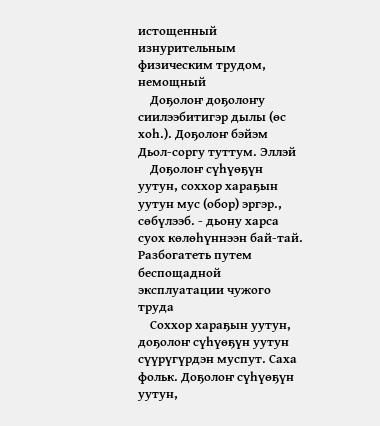истощенный изнурительным физическим трудом, немощный
    Доҕолоҥ доҕолоҥу сиилээбитигэр дылы (өс хоһ.). Доҕолоҥ бэйэм Дьол-соргу туттум. Эллэй
    Доҕолоҥ сүһүөҕүн уутун, соххор хараҕын уутун мус (обор) эргэр., сөбүлээб. - дьону харса суох көлөһүннээн бай-тай. Разбогатеть путем беспощадной эксплуатации чужого труда
    Соххор хараҕын уутун, доҕолоҥ сүһүөҕүн уутун сүүрүгүрдэн муспут. Саха фольк. Доҕолоҥ сүһүөҕүн уутун,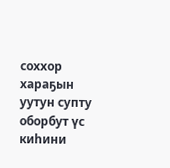соххор хараҕын уутун супту оборбут үс киһини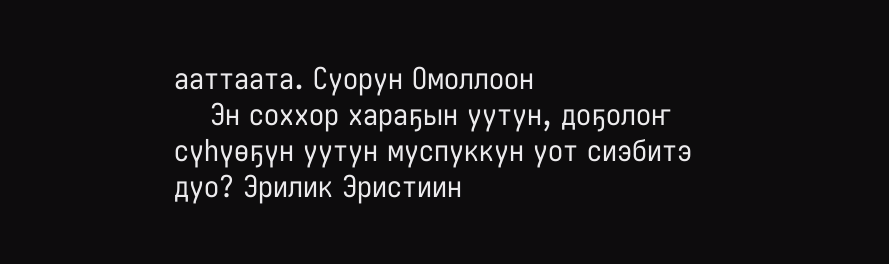ааттаата. Суорун Омоллоон
    Эн соххор хараҕын уутун, доҕолоҥ сүһүөҕүн уутун муспуккун уот сиэбитэ дуо? Эрилик Эристиин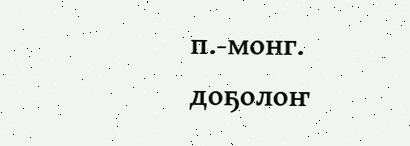п.-монг. доҕолоҥ